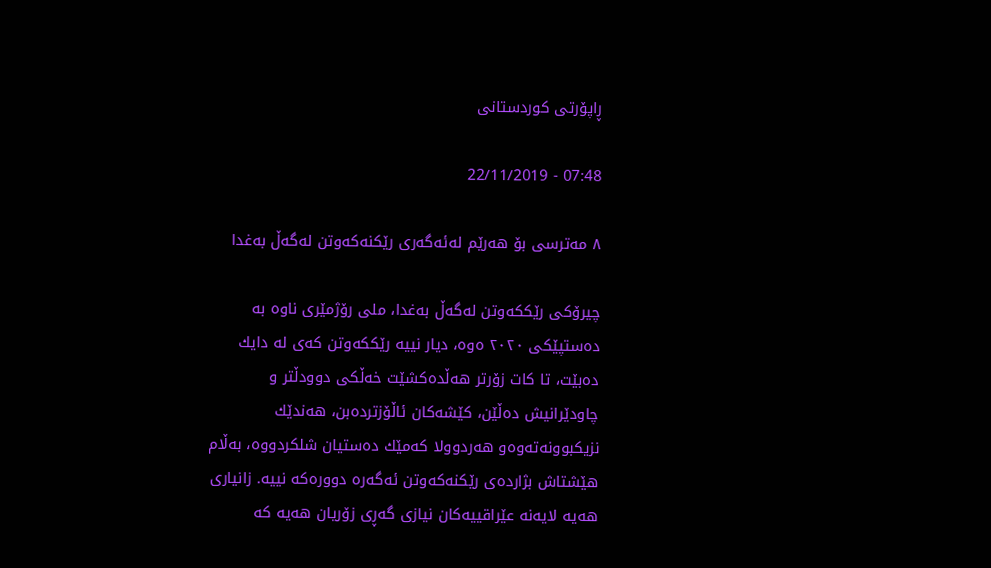ڕاپۆرتی کوردستانی

07:48 - 22/11/2019

٨ مه‌ترسى بۆ هه‌رێم له‌ئه‌گه‌رى رێكنه‌كه‌وتن له‌گه‌ڵ به‌غدا‌

چیرۆكى رێككه‌وتن له‌گه‌ڵ به‌غدا، ملى رۆژمێرى ناوه‌ به‌ ده‌ستپێكى ٢٠٢٠ ەوە، دیار نییه‌ رێككه‌وتن كه‌ى له‌ دایك ده‌بێت، تا كات زۆرتر هه‌ڵده‌كشێت خه‌ڵكى دوودڵتر و چاودێرانیش ده‌ڵێن، كێشه‌كان ئاڵۆزترده‌بن، هه‌ندێك نزیكبوونه‌ته‌وه‌و هه‌ردوولا كه‌مێك ده‌ستیان شلكردووه‌، به‌ڵام هێشتاش بژارده‌ى رێكنه‌كه‌وتن ئه‌گه‌ره‌ دووره‌كه‌ نییه‌. زانیارى هه‌یه‌ لایه‌نه‌ عێراقییه‌كان نیازى گه‌ڕى زۆریان هه‌یه‌ كه‌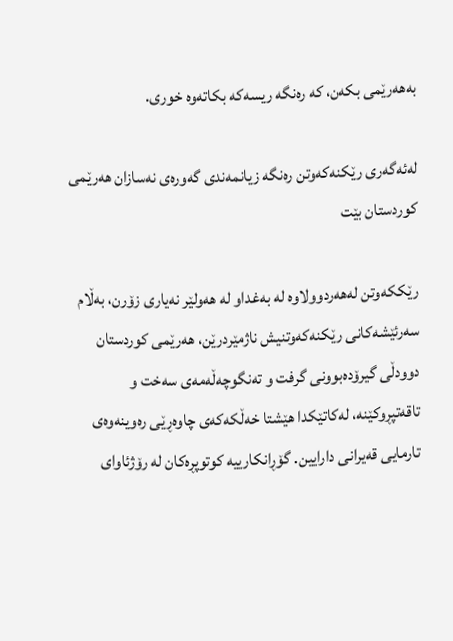به‌هه‌رێمى بكه‌ن، كه‌ ره‌نگه‌ ریسه‌كه‌ بكاته‌وه‌ خورى.

له‌ئه‌گه‌رى رێكنه‌كه‌وتن ره‌نگه‌ زیانمه‌ندى گه‌وره‌ى نه‌سازان هه‌رێمى كوردستان بێت

رێككه‌وتن له‌هه‌ردوولاوه‌ له‌ به‌غداو له‌ هه‌ولێر نه‌یارى زۆرن، به‌ڵام سه‌رئێشه‌كانى رێكنه‌كه‌وتنیش ناژمێردرێن، هه‌رێمى كوردستان دوودڵى گیرۆده‌بوونى گرفت و ته‌نگوچه‌ڵه‌مه‌ى سه‌خت و تاقه‌تپڕوكێنه‌، له‌كاتێكدا هێشتا خه‌ڵكه‌كه‌ى چاوه‌ڕێى ره‌وینه‌وه‌ى تارمایى قه‌یرانى دارایین. گۆڕانكارییه‌ كوتوپڕه‌كان له‌ رۆژئاواى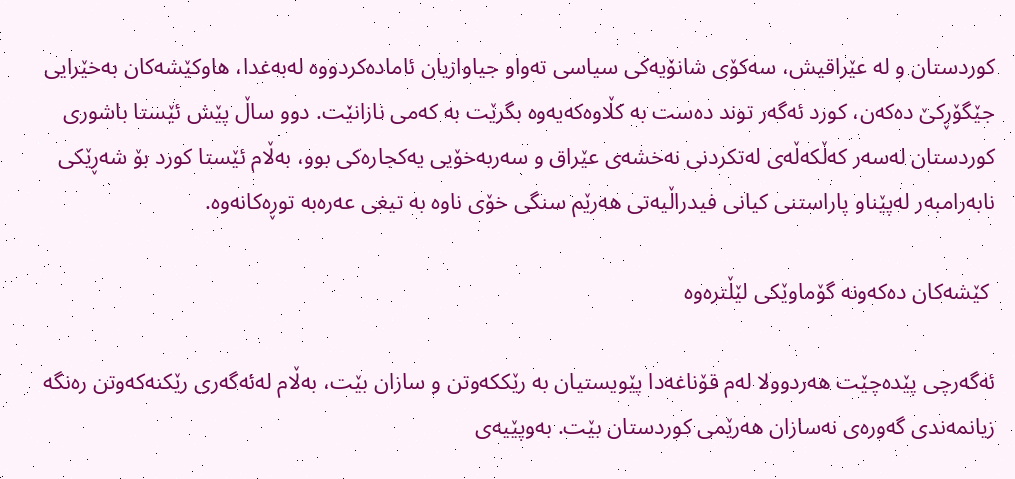كوردستان و له‌ عێراقیش، سه‌كۆى شانۆیه‌كى سیاسى ته‌واو جیاوازیان ئاماده‌كردووه‌ له‌به‌غدا، هاوكێشه‌كان به‌خێرایى جێگۆڕكێ ده‌كه‌ن، كورد ئه‌گه‌ر توند ده‌ست به‌ كڵاوه‌كه‌یه‌وه‌ بگرێت به‌ كه‌مى نازانێت. دوو ساڵ پێش ئێستا باشورى كوردستان له‌سه‌ر كه‌ڵكه‌ڵه‌ى له‌تكردنى نه‌خشه‌ى عێراق و سه‌ربه‌خۆیى یه‌كجاره‌كى بوو، به‌ڵام ئێستا كورد بۆ شه‌ڕێكى نابه‌رامبه‌ر له‌پێناو پاراستنى كیانى فیدراڵیه‌تى هه‌رێم سنگى خۆى ناوه‌ به‌ تیغى عه‌ره‌به‌ توڕه‌كانه‌وه‌.

 كێشه‌کان ده‌كه‌ونه‌ گۆماوێکی لێڵتره‌وه‌

ئه‌گه‌رچى پێده‌چێت هه‌ردوولا له‌م قۆناغه‌دا پێویستیان به‌ رێككه‌وتن و سازان بێت، به‌ڵام له‌ئه‌گه‌رى رێكنه‌كه‌وتن ره‌نگه‌ زیانمه‌ندى گه‌وره‌ى نه‌سازان هه‌رێمى كوردستان بێت. به‌وپێیه‌ى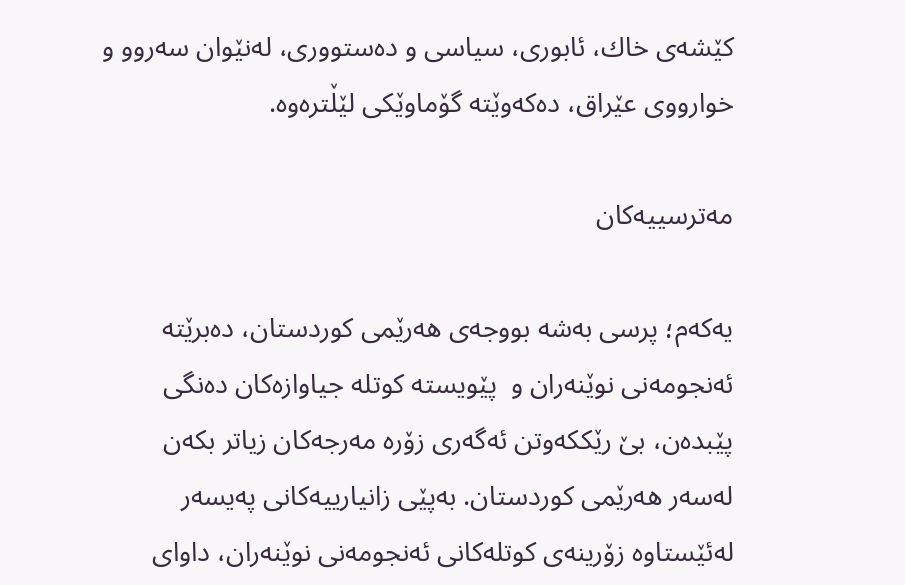كێشه‌ى خاك، ئابورى، سیاسى و ده‌ستوورى، له‌نێوان سه‌روو و خوارووى عێراق، ده‌كه‌وێته‌ گۆماوێکی لێڵتره‌وه‌.

مەترسییەکان

یەکەم؛ پرسی بەشە بووجەی هه‌رێمى کوردستان، دەبرێتە ئه‌نجومه‌نى نوێنه‌ران و  پێویسته‌ کوتلە جیاوازەکان دەنگی پێبدەن، بێ رێككه‌وتن ئه‌گه‌رى زۆره‌ مەرجەکان زیاتر بكه‌ن لەسەر هه‌رێمى كوردستان. به‌پێى زانیارییه‌كانى په‌یسه‌ر لەئێستاوە زۆرینەی کوتلەکانی ئەنجومەنی نوێنەران، داوای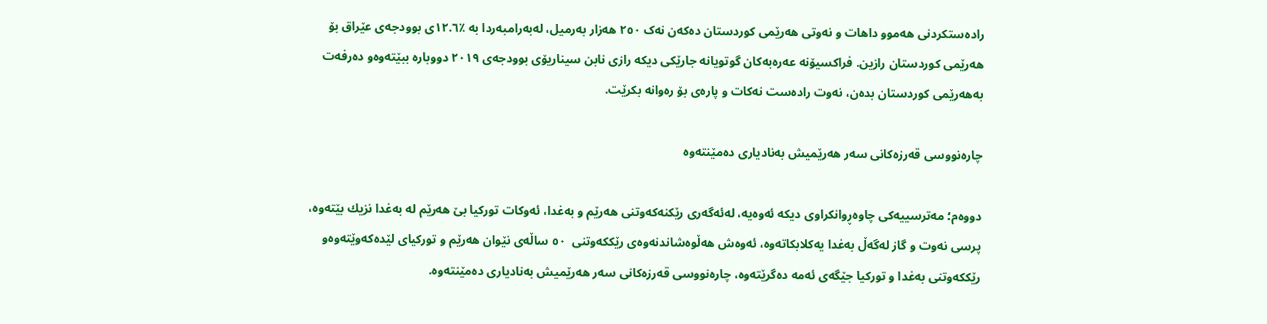رادەستکردنی هەموو داهات و نەوتی هەرێمى كوردستان دەکەن نەک ٢٥٠ هەزار بەرمیل، لەبەرامبەردا بە ٪١٢.٦ی بوودجەی عێراق بۆ هەرێمی کوردستان رازین. فراكسیۆنه‌ عه‌ره‌به‌كان گوتویانه‌ جارێكى دیكه‌ رازى نابن سیناریۆى بوودجه‌ى ٢٠١٩ دووباره‌ ببێته‌وه‌و ده‌رفه‌ت به‌هه‌رێمى كوردستان بده‌ن، نه‌وت راده‌ست نه‌كات و پاره‌ى بۆ ره‌وانه‌ بكرێت.

چارەنووسی قەرزەکانی سەر هەرێمیش بەنادیاری دەمێنتەوە

دووەم؛ مه‌ترسییه‌كى چاوه‌ڕوانكراوى دیكه‌ ئه‌وه‌یه‌، لەئەگەری رێکنەکەوتنی هەرێم و بەغدا، ئەوکات تورکیا بێ هەرێم له‌ به‌غدا نزیك بێته‌وه‌، پرسی نەوت و گاز لەگەڵ بەغدا یەکلابکاتەوە، ئه‌وه‌ش هەڵوەشاندنەوەی رێککەوتنی  ٥٠ ساڵەی نێوان هه‌رێم و توركیاى لێده‌کەوێتەوەو رێككه‌وتنى به‌غدا و توركیا جێگه‌ى ئه‌مه‌ ده‌گرێته‌وه‌، چارەنووسی قەرزەکانی سەر هەرێمیش بەنادیاری دەمێنتەوە.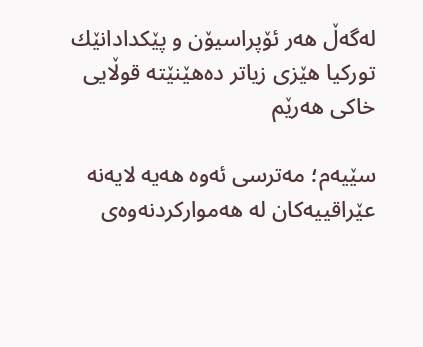له‌گه‌ڵ هەر ئۆپراسیۆن و پێكدادانێك توركیا هێزى زیاتر ده‌هێنێته‌ قوڵایى خاكى هه‌رێم

سێیەم؛ مه‌ترسى ئه‌وه‌ هه‌یه‌ لایه‌نه‌ عێراقییه‌كان لە هه‌مواركردنه‌وه‌ى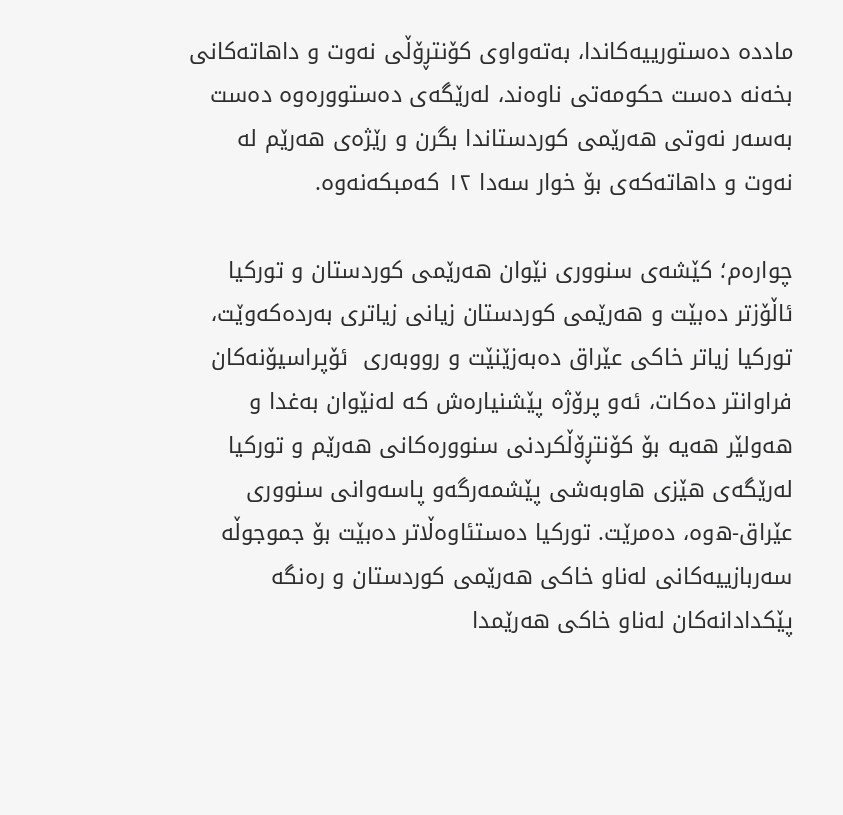مادده‌ ده‌ستورییه‌كاندا، به‌ته‌واوى كۆنتڕۆڵى نه‌وت و داهاته‌كانى بخەنه‌ ده‌ست حكومه‌تى ناوه‌ند، له‌رێگه‌ى دەستووره‌وه‌ دەست بەسەر نەوتى هه‌رێمى كوردستاندا بگرن و رێژه‌ى هه‌رێم له‌ نه‌وت و داهاته‌كه‌ى بۆ خوار سه‌دا ١٢ كه‌مبكەنه‌وه‌.

چوارەم؛ كێشه‌ى سنووری نێوان هەرێمى كوردستان و تورکیا ئاڵۆزتر ده‌بێت و هه‌رێمى كوردستان زیانى زیاترى به‌رده‌كه‌وێت، تورکیا زیاتر خاکی عێراق دەبەزێنێت و رووبه‌رى  ئۆپراسیۆنه‌كان فراوانتر ده‌كات، ئه‌و پرۆژه‌ پێشنیاره‌ش كه‌ له‌نێوان به‌غدا و هه‌ولێر هه‌یه‌ بۆ كۆنتڕۆڵكردنى سنووره‌كانى هه‌رێم و توركیا له‌رێگه‌ى هێزى هاوبه‌شى پێشمه‌رگه‌و پاسه‌وانى سنوورى عێراق-ه‌وه‌، ده‌مرێت. توركیا ده‌ستئاوه‌ڵاتر ده‌بێت بۆ جموجوڵه‌ سه‌ربازییه‌كانى له‌ناو خاكى هه‌رێمى كوردستان و ره‌نگه‌ پێكدادانه‌كان له‌ناو خاكى هه‌رێمدا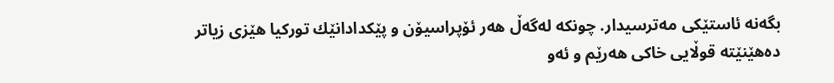بگه‌نه‌ ئاستێكى مه‌ترسیدار. چونكه‌ له‌گه‌ڵ هەر ئۆپراسیۆن و پێكدادانێك توركیا هێزى زیاتر ده‌هێنێته‌ قوڵایى خاكى هه‌رێم و ئه‌و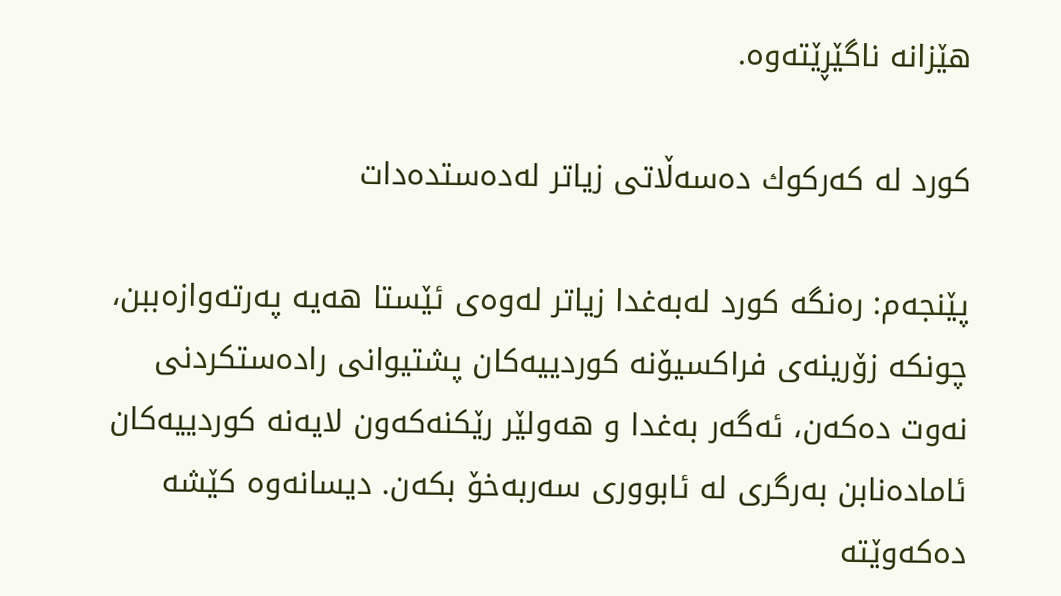هێزانە ناگێڕێتەوە.

كورد له‌ كه‌ركوك ده‌سه‌ڵاتى زیاتر له‌ده‌ستده‌دات

پێنجەم: ره‌نگه‌ كورد له‌به‌غدا زیاتر له‌وه‌ى ئێستا هه‌یه‌ په‌رته‌وازه‌ببن، چونکە زۆرینەی فراكسیۆنه‌ كوردییه‌كان پشتیوانی رادەستکردنی نەوت دەکەن، ئه‌گه‌ر به‌غدا و هه‌ولێر رێكنه‌كه‌ون لایه‌نه‌ كوردییه‌كان ئاماده‌نابن به‌رگرى له‌ ئابوورى سه‌ربه‌خۆ بكه‌ن. دیسانه‌وه‌ كێشه‌ ده‌كه‌وێته‌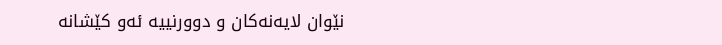نێوان لایه‌نه‌كان و دوورنییه‌ ئه‌و كێشانه‌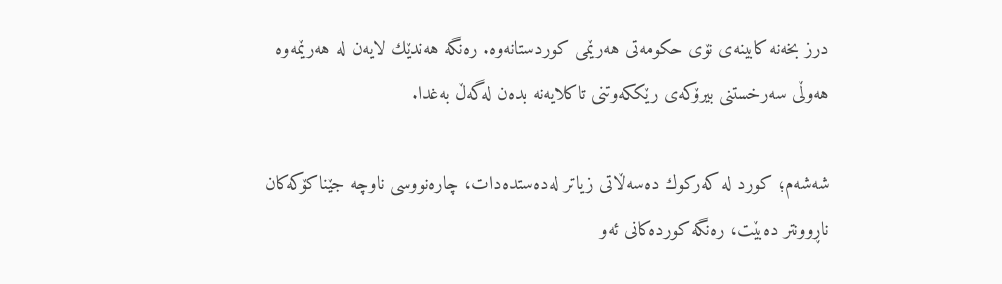درز بخه‌نه‌ كابینه‌ى نۆى حكومه‌تى هه‌رێمى كوردستانه‌وه‌. ره‌نگه‌ هه‌ندێك لایه‌ن له‌ هه‌رێمه‌وه‌ هه‌وڵى سه‌رخستنى بیرۆكەى رێككه‌وتنى تاكلایه‌نه‌ بده‌ن له‌گه‌ڵ به‌غدا.

شه‌شه‌م؛ كورد له‌ كه‌ركوك ده‌سه‌ڵاتى زیاتر له‌ده‌ستده‌دات، چاره‌نووسى ناوچه‌ جێناكۆكه‌كان ناڕوونتر ده‌بێت، ره‌نگه‌ كورده‌كانى ئه‌و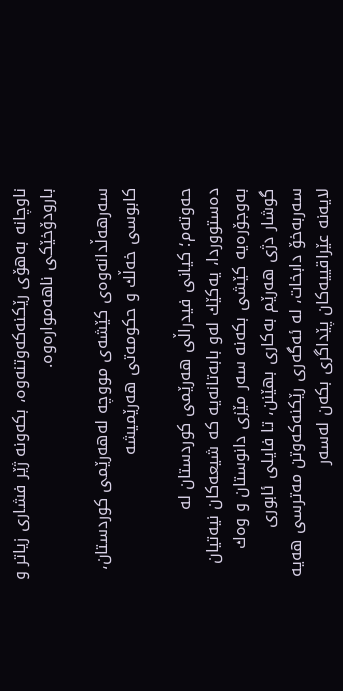ناوچانه‌ به‌هۆى رێكنه‌كه‌وتنه‌وه‌، بكه‌ونه‌ ژێر فشارى زیاتر و بارودۆخێكى ناهه‌مواره‌وه‌.

سه‌رهه‌ڵدانه‌وه‌ى كێشه‌ى مووچه‌ له‌هه‌رێمى كوردستان، كابوسى خه‌ڵك و حكومه‌تى هه‌رێمیشه‌

حه‌وته‌م؛ كیانى فیدراڵى هه‌رێمى كوردستان له‌ ده‌ستووردا، یه‌كێك له‌و بابه‌تانه‌یه‌ كه‌ شیعه‌كان نیه‌تیان به‌وجۆره‌یه‌ كێشى بكه‌نه‌ سه‌ر مێزى دانوستان و وه‌ك گوشار دژى هه‌رێم به‌كارى بهێنن، تا فایلى ئابورى سه‌ربه‌خۆ دابخات، له‌ ئه‌گه‌رى رێكنه‌كه‌وتن مه‌ترسى هه‌یه‌ لایه‌نه‌ عێراقییه‌كان پێداگرى بكه‌ن له‌سه‌ر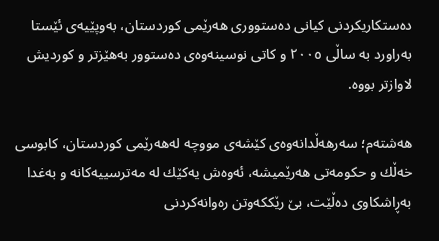ده‌ستكاریكردنى كیانى ده‌ستوورى هه‌رێمى كوردستان، به‌وپێیه‌ى ئێستا به‌راورد به‌ ساڵى ٢٠٠٥ و كاتى نوسینه‌وه‌ى ده‌ستوور به‌هێزتر و كوردیش لاوازتر بووه‌.

هه‌شته‌م؛ سه‌رهه‌ڵدانه‌وه‌ى كێشه‌ى مووچه‌ له‌هه‌رێمى كوردستان، كابوسى خه‌ڵك و حكومه‌تى هه‌رێمیشه‌، ئه‌وه‌ش یه‌كێك له‌ مه‌ترسییه‌كانه‌ و به‌غدا به‌ڕاشكاوى ده‌ڵێت، بێ رێككه‌وتن ره‌وانه‌كردنى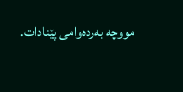مووچه‌ به‌رده‌وامى پێنادات.